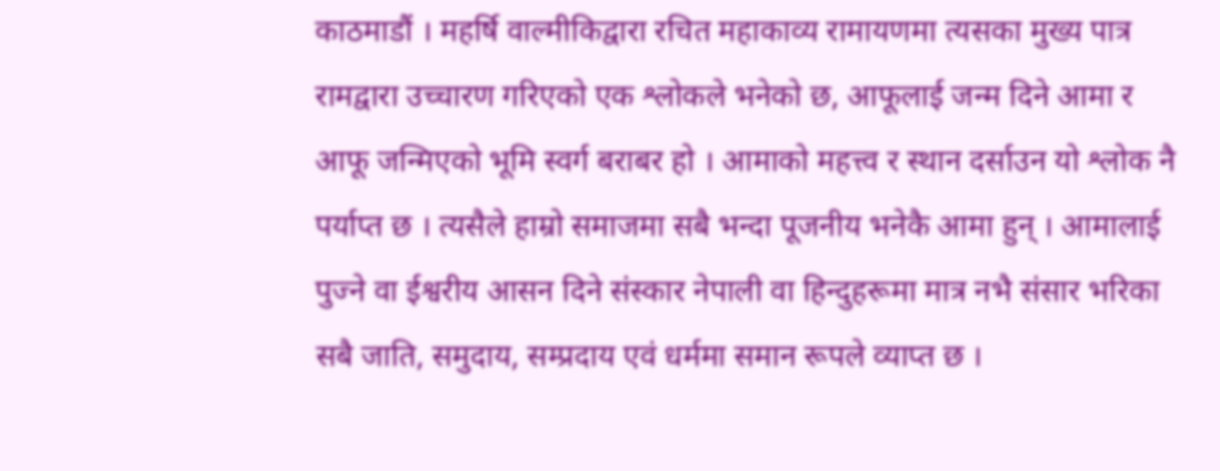काठमाडौं । महर्षि वाल्मीकिद्वारा रचित महाकाव्य रामायणमा त्यसका मुख्य पात्र रामद्वारा उच्चारण गरिएको एक श्लोकले भनेको छ, आफूलाई जन्म दिने आमा र आफू जन्मिएको भूमि स्वर्ग बराबर हो । आमाको महत्त्व र स्थान दर्साउन यो श्लोक नै पर्याप्त छ । त्यसैले हाम्रो समाजमा सबै भन्दा पूजनीय भनेकै आमा हुन् । आमालाई पुज्ने वा ईश्वरीय आसन दिने संस्कार नेपाली वा हिन्दुहरूमा मात्र नभै संसार भरिका सबै जाति, समुदाय, सम्प्रदाय एवं धर्ममा समान रूपले व्याप्त छ ।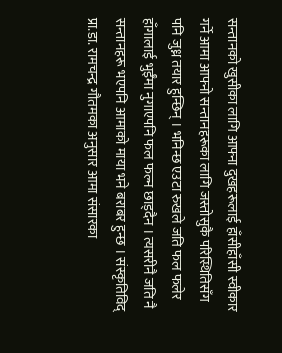सन्तानको खुसीका लागि आफ्ना दुखहरूलाई हाँसीहाँसी स्वीकार गर्ने आमा आफ्नो सन्तानहरूका लागि जस्तोसुकै परिस्थितिसँग पनि जुध्न तयार हुन्छिन् । भनिन्छ एउटा रुखले जति फल फलेर हाँगालाई भुईँमा नुगाएपनि फल फल्न छाड्दैन । त्यसरीनै जति नै सन्तानहरू भएपनि आमाको माया भने बराबर हुन्छ । संस्कृतिविद् प्रा.डा. रामचन्द्र गौतमका अनुसार आमा संसारका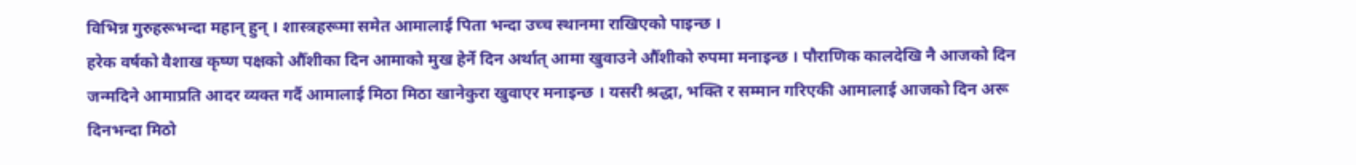विभिन्न गुरुहरूभन्दा महान् हुन् । शास्त्रहरूमा समेत आमालाई पिता भन्दा उच्च स्थानमा राखिएको पाइन्छ ।
हरेक वर्षको वैशाख कृष्ण पक्षको औँशीका दिन आमाको मुख हेर्ने दिन अर्थात् आमा खुवाउने औँशीको रुपमा मनाइन्छ । पौराणिक कालदेखि नै आजको दिन जन्मदिने आमाप्रति आदर व्यक्त गर्दै आमालाई मिठा मिठा खानेकुरा खुवाएर मनाइन्छ । यसरी श्रद्धा, भक्ति र सम्मान गरिएकी आमालाई आजको दिन अरू दिनभन्दा मिठो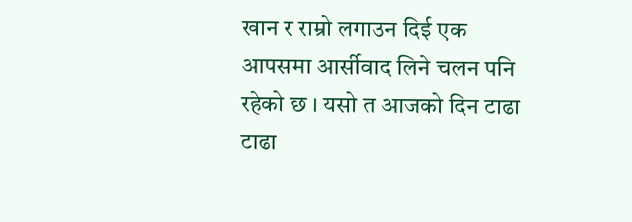खान र राम्रो लगाउन दिई एक आपसमा आर्सीवाद लिने चलन पनि रहेको छ । यसो त आजको दिन टाढा टाढा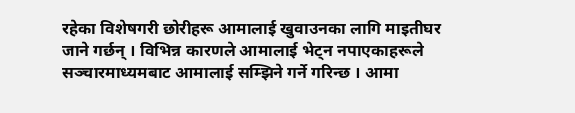रहेका विशेषगरी छोरीहरू आमालाई खुवाउनका लागि माइतीघर जाने गर्छन् । विभिन्न कारणले आमालाई भेट्न नपाएकाहरूले सञ्चारमाध्यमबाट आमालाई सम्झिने गर्ने गरिन्छ । आमा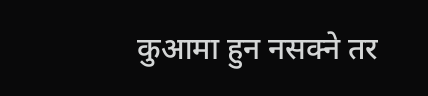कुआमा हुन नसक्ने तर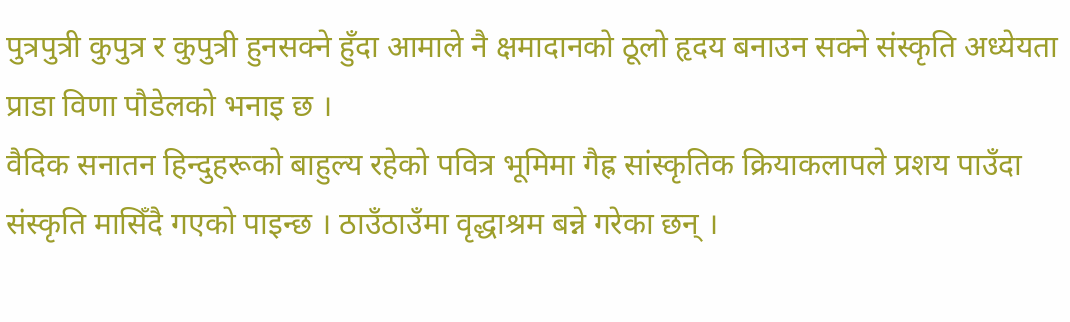पुत्रपुत्री कुपुत्र र कुपुत्री हुनसक्ने हुँदा आमाले नै क्षमादानको ठूलो हृदय बनाउन सक्ने संस्कृति अध्येयता प्राडा विणा पौडेलको भनाइ छ ।
वैदिक सनातन हिन्दुहरूको बाहुल्य रहेको पवित्र भूमिमा गैह्र सांस्कृतिक क्रियाकलापले प्रशय पाउँदा संस्कृति मासिँदै गएको पाइन्छ । ठाउँठाउँमा वृद्धाश्रम बन्ने गरेका छन् ।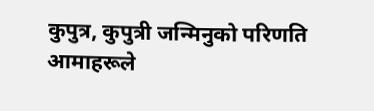कुपुत्र, कुपुत्री जन्मिनुको परिणति आमाहरूले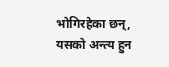भोगिरहेका छन्, यसको अन्त्य हुन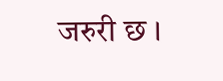जरुरी छ ।